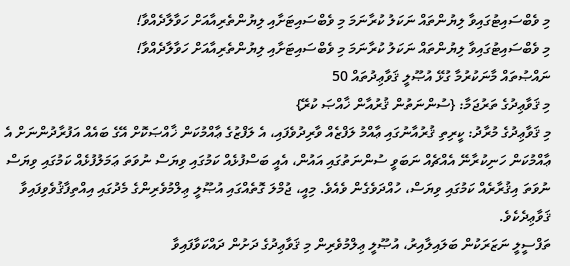މި ވެބްސައިޓުގައިވާ ލިޔުންތައް ނަކަލު ކުރާނަމަ މި ވެބްސައިޓަށާއި ލިޔުންތެރިއާއަށް ހަވާލާދެއްވާ!
މި ވެބްސައިޓުގައިވާ ލިޔުންތައް ނަކަލު ކުރާނަމަ މި ވެބްސައިޓަށާއި ލިޔުންތެރިއާއަށް ހަވާލާދެއްވާ!
ނައްޞުތައް މާނަކުރުމާ ގުޅޭ އުޞޫލީ ޤަވާޢިދުތައް 50
މި ޤަވާޢިދުގެ ތަރުޖަމާ: {ސުންނަތުން ޤުރުއާން ޚާއްޞަ ކުރޭ}
މި ޤަވާޢިދުގެ މުރާދު: ކީރިތި ޤުރުއާނުގައި ޢާއްމު ލަފްޒެއް ވާރިދުވެފައި، އެ ލަފްޒުގެ ޢާއްމުކަން ޚާއްޞަކޮށް އޭގެ ބައެއް އަފުރާދުންނަށް އެ ޢާއްމުކަން ހަނިކުރާނޭ އެއްޗެއް ނަބަވީ ސުންނަތުގައި އައުން، އެއީ ބަސްފުޅެއް ކަމުގައި ވިޔަސް ނުވަތަ ޢަމަލުފުޅެއް ކަމުގައި ވިޔަސް ނުވަތަ އިޤުރާރެއް ކަމުގައި ވިޔަސް، ހުއްދަވެގެން ވެއެވެ. މިއީ، ޖުމްލަ ގޮތެއްގައި އުޞޫލީ ޢިލްމުވެރިންގެ މެދުގައި އިއްތިފާޤުވެވިފައިވާ ޤަވާޢިދެކެވެ.
ތަފްސީލީ ނަޒަރަކުން ބަލައިލާއިރު، އުޞޫލީ ޢިލްމުވެރިން މި ޤަވާޢިދުގެ ދަށުން ދައްކަވާފައިވާ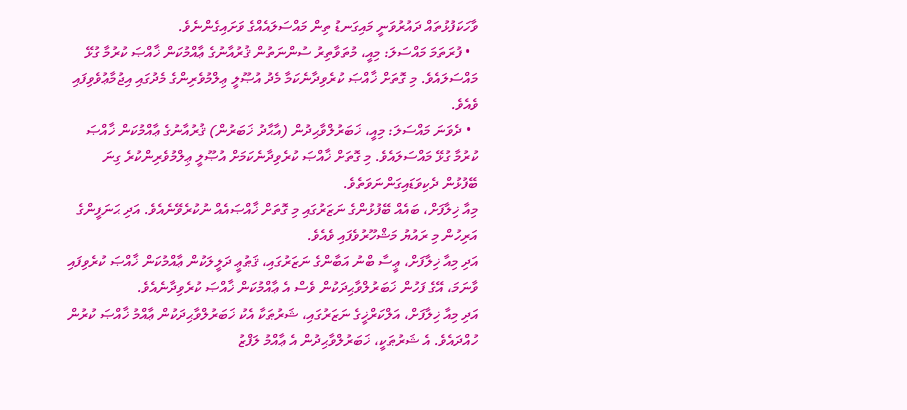ވާހަކަފުޅުތައް ދައުރުވަނީ މައިގަނޑު ތިން މައްސަލައެއްގެ ވަށައިގެންނެވެ.
  • ފުރަތަމަ މައްސަލަ: މިއީ، މުތަވާތިރު ސުންނަތުން ޤުރުއާނުގެ ޢާއްމުކަން ޚާއްޞަ ކުރުމާ ގުޅޭ މައްސަލައެވެ. މި ގޮތަށް ޚާއްޞަ ކުރެވިދާނެކަމާ މެދު އުޞޫލީ ޢިލްމުވެރިންގެ މެދުގައި އިޖުމާޢުވެވިފައި ވެއެވެ.
  • ދެވަނަ މައްސަލަ: މިއީ، ޚަބަރުލްވާޙިދުން (އާޙާދު ޚަބަރުން) ޤުރުއާނުގެ ޢާއްމުކަން ޚާއްޞަ ކުރުމާ ގުޅޭ މައްސަލައެވެ. މި ގޮތަށް ޚާއްޞަ ކުރެވިދާނެކަމަށް އުޞޫލީ ޢިލްމުވެރިންކުރެ ގިނަ ބޭފުޅުން ދެކިވަޑައިގަންނަވަތެވެ.
މިއާ ޚިލާފަށް، ބައެއް ބޭފުޅުންގެ ނަޒަރުގައި މި ގޮތަށް ޚާއްޞައެއް ނުކުރެވޭނެއެވެ. އަދި ޙަނަފީންގެ އަރިހުން މި ރައުޔު މަޝްހޫރުވެފައި ވެއެވެ.
އަދި މިއާ ޚިލާފަށް، ޢީސާ ބްނު އަބާންގެ ނަޒަރުގައި، ޤަޠުޢީ ދަލީލަކުން ޢާއްމުކަން ޚާއްޞަ ކުރެވިފައި ވާނަމަ، އޭގެ ފަހުން ޚަބަރުލްވާޙިދަކުން ވެސް އެ ޢާއްމުކަން ޚާއްޞަ ކުރެވިދާނެއެވެ.
އަދި މިއާ ޚިލާފަށް، އަލްކަރްޚީގެ ނަޒަރުގައި، ޝަރުޠަކާ އެކު ޚަބަރުލްވާޙިދަކުން ޢާއްމު ޚާއްޞަ ކުރުން ހުއްދައެވެ. އެ ޝަރުޠަކީ، ޚަބަރުލްވާޙިދުން އެ ޢާއްމު ލަފްޒު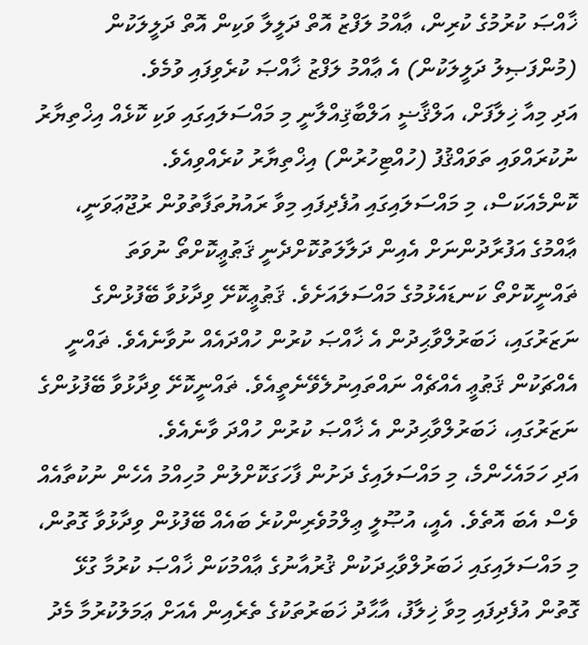ޚާއްޞަ ކުރުމުގެ ކުރިން، ޢާއްމު ލަފްޒު އޮތް ދަލީލާ ވަކިން އޮތް ދަލީލަކުން (މުންފަޞިލު ދަލީލަކުން) އެ ޢާއްމު ލަފްޒު ޚާއްޞަ ކުރެވިފައި ވުމެވެ.
އަދި މިއާ ޚިލާފަށް، އަލްޤާޟީ އަލްބާޤިއްލާނީ މި މައްސަލައިގައި ވަކި ކޮޅެއް އިޚްތިޔާރު ނުކުރައްވައި ތަވައްޤުފު (ހުއްޓިހުރުން) އިޚްތިޔާރު ކުރެއްވިއެވެ.
ކޮންމެއަކަސް، މި މައްސަލައިގައި އުފެދިފައި މިވާ ރައުޔުތަފާތުވުން ރުޖޫޢަވަނީ، ޢާއްމުގެ އަފުރާދުންނަށް އެއިން ދަލާލަތުކޮށްދެނީ ޤަޠުޢީކޮށްތޯ ނުވަތަ ޡައްނީކޮށްތޯ ކަނޑައެޅުމުގެ މައްސަލައަށެވެ. ޤަޠުޢީކޮށޭ ވިދާޅުވާ ބޭފުޅުންގެ ނަޒަރުގައި، ޚަބަރުލްވާޙިދުން އެ ޚާއްޞަ ކުރުން ހުއްދައެއް ނުވާނެއެވެ. ޡައްނީ އެއްޗަކުން ޤަޠުޢީ އެއްޗެއް ނައްތައިނުލެވޭނެތީއެވެ. ޡައްނީކޮށޭ ވިދާޅުވާ ބޭފުޅުންގެ ނަޒަރުގައި، ޚަބަރުލްވާޙިދުން އެ ޚާއްޞަ ކުރުން ހުއްދަ ވާނެއެވެ.
އަދި ހަމައެހެންމެ، މި މައްސަލައިގެ ދަށުން ފާހަގަކޮށްލުން މުހިއްމު އެހެން ނުކުތާއެއް ވެސް އެބަ އޮތެވެ. އެއީ، އުޞޫލީ ޢިލްމުވެރިންކުރެ ބައެއް ބޭފުޅުން ވިދާޅުވާ ގޮތުން، މި މައްސަލައިގައި ޚަބަރުލްވާޙިދަކުން ޤުރުއާނުގެ ޢާއްމުކަން ޚާއްޞަ ކުރުމާ ގުޅޭ ގޮތުން އުފެދިފައި މިވާ ޚިލާފު، އާޙާދު ޚަބަރުތަކުގެ ތެރެއިން އެއަށް ޢަމަލުކުރުމާ މެދު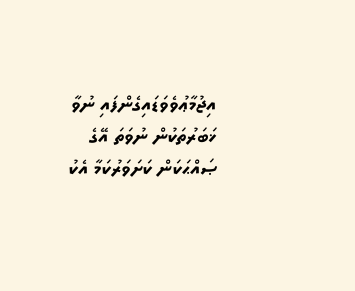އިޖުމާޢުވެވަޑައިގެންފައި ނުވާ ޚަބަރުތަކުން ނުވަތަ އޭގެ ޞައްޙަކަން ކަށަވަރުކަމާ އެކު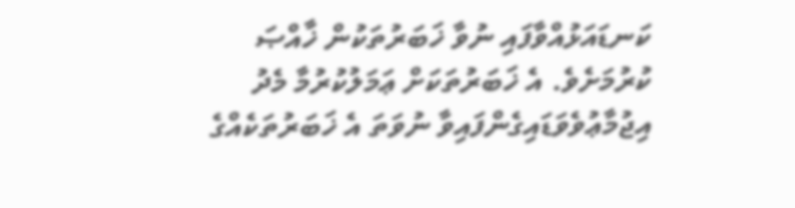ކަނޑައަޅުއްވާފައި ނުވާ ޚަބަރުތަކުން ޚާއްޞަ ކުރުމަށެވެ. އެ ޚަބަރުތަކަށް ޢަމަލުކުރުމާ މެދު އިޖުމާޢުވެވަޑައިގެންފައިވާ ނުވަތަ އެ ޚަބަރުތަކެއްގެ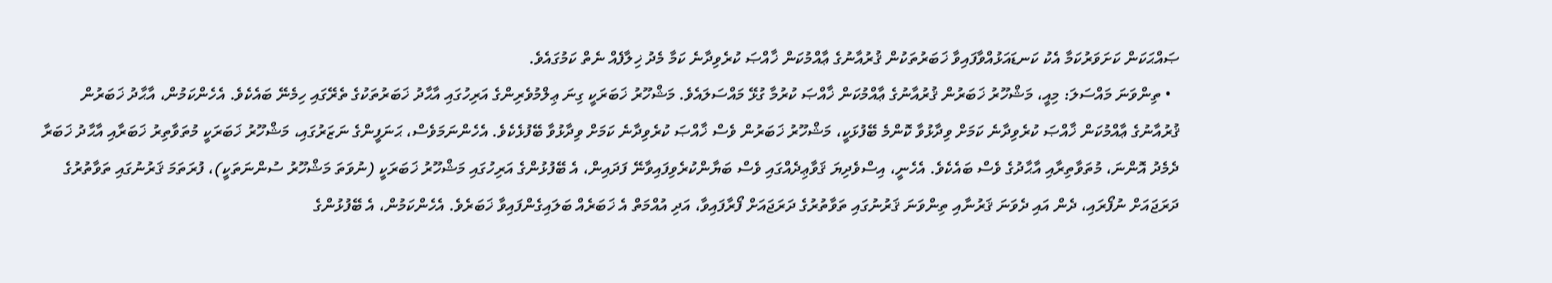ޞައްޙަކަން ކަށަވަރުކަމާ އެކު ކަނޑައަޅުއްވާފައިވާ ޚަބަރުތަކުން ޤުރުއާނުގެ ޢާއްމުކަން ޚާއްޞަ ކުރެވިދާނެ ކަމާ މެދު ޚިލާފެއް ނެތް ކަމުގައެވެ.
  • ތިންވަނަ މައްސަލަ: މިއީ، މަޝްހޫރު ޚަބަރުން ޤުރުއާނުގެ ޢާއްމުކަން ޚާއްޞަ ކުރުމާ ގުޅޭ މައްސަލައެވެ. މަޝްހޫރު ޚަބަރަކީ ގިނަ ޢިލްމުވެރިންގެ އަރިހުގައި އާޙާދު ޚަބަރުތަކުގެ ތެރޭގައި ހިމެނޭ ބައެކެވެ. އެހެންކަމުން، އާޙާދު ޚަބަރުން ޤުރުއާނުގެ ޢާއްމުކަން ޚާއްޞަ ކުރެވިދާނެ ކަމަށް ވިދާޅުވާ ކޮންމެ ބޭފުޅަކީ، މަޝްހޫރު ޚަބަރުން ވެސް ޚާއްޞަ ކުރެވިދާނެ ކަމަށް ވިދާޅުވާ ބޭފުޅެކެވެ. އެހެންނަމަވެސް، ޙަނަފީންގެ ނަޒަރުގައި، މަޝްހޫރު ޚަބަރަކީ މުތަވާތިރު ޚަބަރާއި އާޙާދު ޚަބަރާ ދެމެދު އޮންނަ، މުތަވާތިރާއި އާޙާދުގެ ވެސް ބައެކެވެ. އެހެނީ، އިސްވެދިޔަ ޤަވާޢިދެއްގައި ވެސް ބަޔާންކުރެވިފައިވާނޭ ފަދައިން، އެ ބޭފުޅުންގެ އަރިހުގައި މަޝްހޫރު ޚަބަރަކީ (ނުވަތަ މަޝްހޫރު ސުންނަތަކީ)، ފުރަތަމަ ޤަރުނުގައި ތަވާތުރުގެ ދަރަޖައަށް ނުފޯރައި، ދެން އައި ދެވަނަ ޤަރުނާއި ތިންވަނަ ޤަރުނުގައި ތަވާތުރުގެ ދަރަޖައަށް ފޯރާފައިވާ، އަދި އުއްމަތް އެ ޚަބަރެއް ބަލައިގެންފައިވާ ޚަބަރެވެ. އެހެންކަމުން، އެ ބޭފުޅުންގެ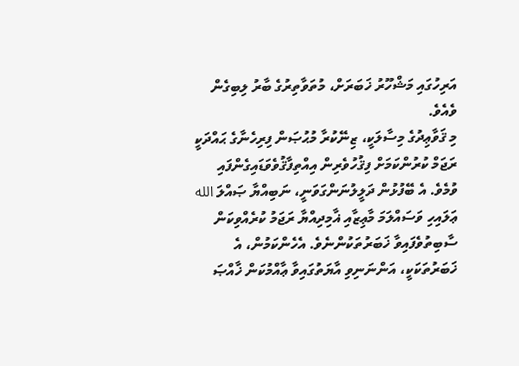އަރިހުގައި މަޝްހޫރު ޚަބަރަށް، މުތަވާތިރުގެ ބާރު ލިބިގެން ވެއެވެ.
މި ޤަވާޢިދުގެ މިސާލަކީ، ޒިނޭކުރާ މުޙުޞަން ފިރިހެނާގެ ޙައްދަކީ ރަޖަމް ކުރުންކަމަށް ފިޤުހުވެރިން އިއްތިފާޤުވެވަޑައިގެންފައި ވުމެވެ. އެ ބޭފުޅުން ދަލީލުނަންގަވަނީ، ނަބިއްޔާ ޞައްލަ الله ޢަލައިހި ވަސައްލަމަ މާޢިޒާއި ޣާމިދިއްޔާ ރަޖަމު ކުރެއްވިކަން ސާބިތުވެފައިވާ ޚަބަރުތަކުންނެވެ. އެހެންކަމުން، އެ ޚަބަރުތަކަކީ، އަންނަނިވި އާޔަތުގައިވާ ޢާއްމުކަން ޚާއްޞަ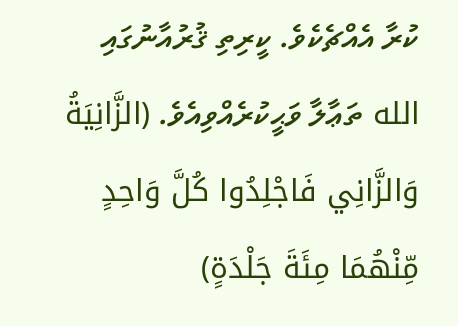ކުރާ އެއްޗެކެވެ. ކީރިތި ޤުރުއާނުގައި الله ތަޢާލާ ވަޙީކުރެއްވިއެވެ. (الزَّانِيَةُ وَالزَّانِي فَاجْلِدُوا كُلَّ وَاحِدٍ مِّنْهُمَا مِئَةَ جَلْدَةٍ)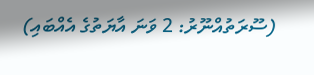(ސޫރަތުއްނޫރު: 2 ވަނަ އާޔަތުގެ އެއްބައި)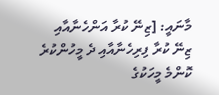މާނައީ: [ޒިނޭ ކުރާ އަންހެނާއާއި ޒިނޭ ކުރާ ފިރިހެނާއާއި ދެ މީހުންކުރެ ކޮންމެ މީހަކުގެ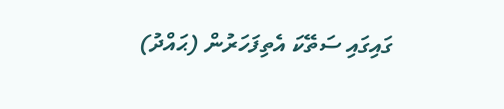ގައިގައި ސަތޭކަ އެތިފަހަރުން (ޙައްދު)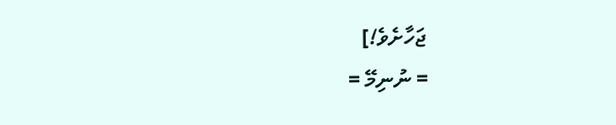ޖަހާށެވެ!]
= ނުނިމޭ =